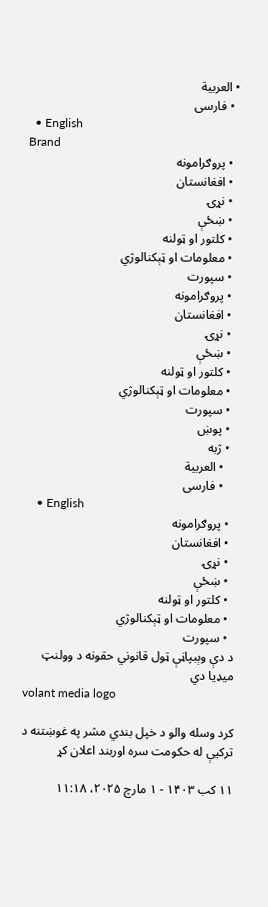• العربية
  • فارسی
  • English
Brand
  • پروګرامونه
  • افغانستان
  • نړۍ
  • ښځې
  • کلتور او ټولنه
  • معلومات او ټېکنالوژي
  • سپورت
  • پروګرامونه
  • افغانستان
  • نړۍ
  • ښځې
  • کلتور او ټولنه
  • معلومات او ټېکنالوژي
  • سپورت
  • پوښ
  • ژبه
    • العربية
    • فارسی
    • English
  • پروګرامونه
  • افغانستان
  • نړۍ
  • ښځې
  • کلتور او ټولنه
  • معلومات او ټېکنالوژي
  • سپورت
د دې وېبپاڼې ټول قانوني حقونه د وولنټ میډیا دي
volant media logo

کرد وسله والو د خپل بندي مشر په غوښتنه د ترکیې له حکومت سره اوربند اعلان کړ

۱۱ کب ۱۴۰۳ - ۱ مارچ ۲۰۲۵، ۱۱:۱۸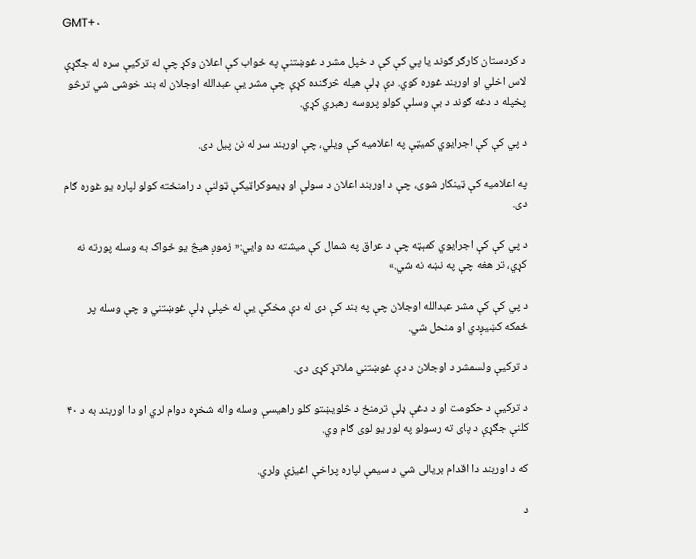GMT+۰

د کردستان کارګر ګوند یا پي کې کې د خپل مشر د غوښتنې په ځواب کې اعلان وکړ چې له ترکیې سره له جګړې لاس اخلي او اوربند غوره کوي. دې ډلې هیله څرګنده کړې چې مشر یې عبدالله اوجلان له بند خوشی شي ترڅو پخپله د دغه ګوند د بې وسلې کولو پروسه رهبري کړي.

د پي کې کې اجرایوي کمیټې په اعلامیه کې ویلي، چې اوربند سر له نن پیل دی.

په اعلامیه کې ټینکار شوی، چې د اوربند اعلان د سولې او ډیموکراټیکې ټولنې د رامنځته کولو لپاره یو غوره ګام دی.

د پي کې کې اجرایوي کمېټه چې د عراق په شمال کې میشته ده وایي:« زموږ هیڅ یو ځواک به وسله پورته نه کړي، تر هغه چې په نښه نه شي.»

د پي کې کې مشر عبدالله اوجلان چې په بند کې دی له دې مخکې یې له خپلې ډلې غوښتني و چې وسله پر ځمکه کښیږدي او منحل شي.

د ترکیې ولسمشر د اوجلان د دې غوښتني ملاتړ کړی دی.

د ترکیې د حکومت او د دغې ډلې ترمنځ د څلویښتو کلو راهیسې وسله واله شخړه دوام لري او دا اوربند به د ۴۰ کلنې جګړې د پای ته رسولو په لور یو لوی ګام وي.

که د اوربند دا اقدام بریالی شي د سیمې لپاره پراخې اغیزې ولري.

د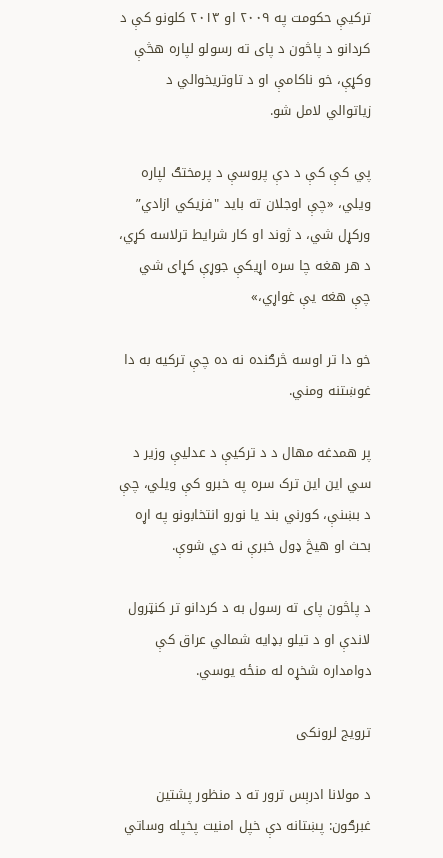ترکیې حکومت په ۲۰۰۹ او ۲۰۱۳ کلونو کې د کردانو د پاڅون د پای ته رسولو لپاره هڅې وکړې، خو ناکامې او د تاوتریخوالي د زیاتوالي لامل شو.

پي کې کې د دې پروسې د پرمختګ لپاره ویلي، «چې اوجلان ته باید "فزیکي ازادي” ورکړل شي، د ژوند او کار شرایط ترلاسه کړي، د هر هغه چا سره اړیکې جوړې کړای شي چې هغه یې غواړي،»

خو دا تر اوسه څرګنده نه ده چې ترکیه به دا غوښتنه ومني.

پر همدغه مهال د د ترکیې د عدلیې وزیر د سي این این ترک سره په خبرو کې ویلي، چې د بښنې، کورني بند یا نورو انتخابونو په اړه بحث او هیڅ ډول خبرې نه دي شوې.

د پاڅون پای ته رسول به د کردانو تر کنټرول لاندې او د تیلو بډایه شمالي عراق کې دوامداره شخړه له منځه یوسي.

ترویج لرونکی

د مولانا ادرېس ترور ته د منظور پشتین غبرګون: پښتانه دې خپل امنیت پخپله وساتي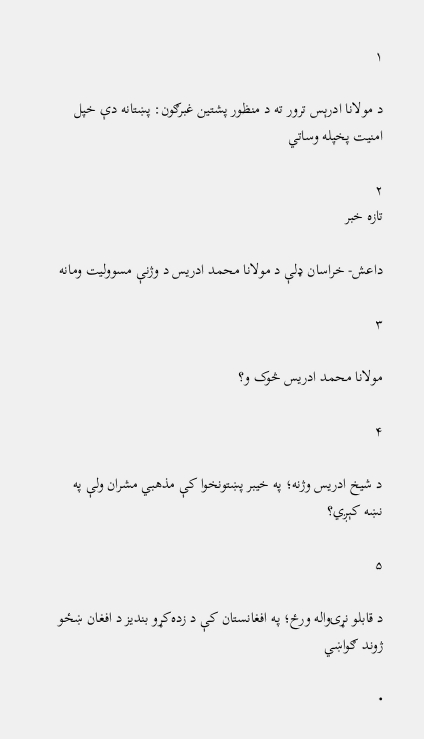۱

د مولانا ادرېس ترور ته د منظور پشتین غبرګون: پښتانه دې خپل امنیت پخپله وساتي

۲
تازه خبر

داعش- خراسان ډلې د مولانا محمد ادریس د وژنې مسوولیت ومانه

۳

مولانا محمد ادریس څوک و؟

۴

د شیخ ادریس وژنه؛ په خیبر پښتونخوا کې مذهبي مشران ولې په نښه کېږي؟

۵

د قابلو نړۍواله ورځ؛ په افغانستان کې د زده‌کړو بندیز د افغان ښځو ژوند ګواښي

•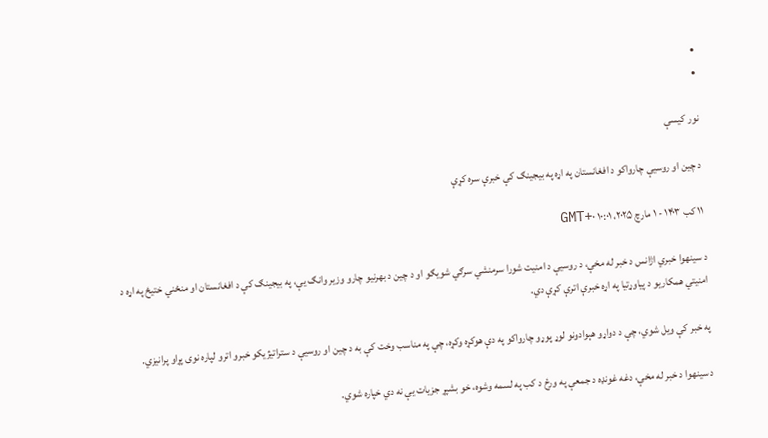•
•

نور کیسې

د چین او روسيې چارواکو د افغانستان په اړه په بیجینګ کې خبرې سره کړې

۱۱ کب ۱۴۰۳ - ۱ مارچ ۲۰۲۵، ۱۰:۰۱ GMT+۰

د سينهوا خبري اژانس د خبر له مخې، د روسيې د امنيت شورا سرمنشي سرګي شويګو او د چين د بهرنيو چارو وزير وانګ يې، په بيجينګ کې د افغانستان او منځني ختيځ په اړه د امنيتي همکاريو د پياوړتيا په اړه خبرې اترې کړې دي.

په خبر کې ویل شوي، چې د دواړو هېوادونو لوړ پوړو چارواکو په دې هوکړه وکړه، چې په مناسب وخت کې به د چين او روسيې د ستراتيژيکو خبرو اترو لپاره نوی پړاو پرانیزي.

د سينهوا د خبر له مخې، دغه غونډه د جمعې په ورځ د کب په لسمه وشوه، خو بشپړ جزيات يې نه دي خپاره شوي.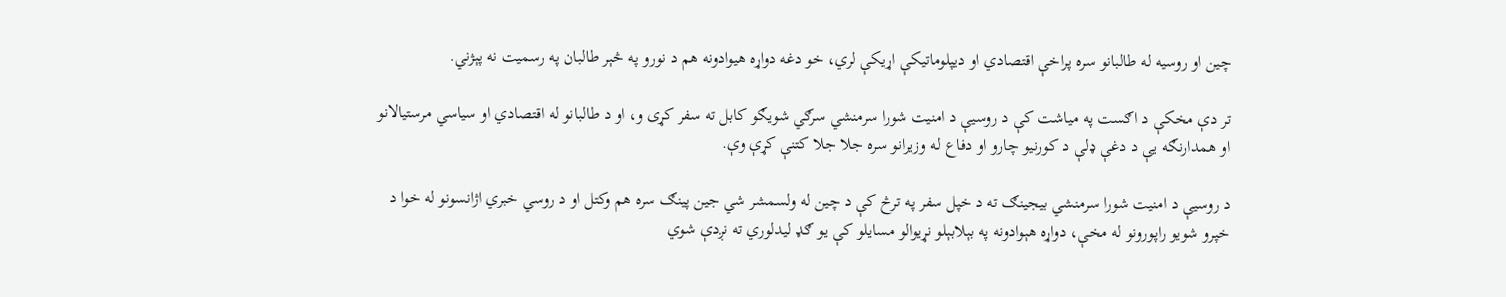چین او روسیه له طالبانو سره پراخې اقتصادي او دیپلوماتیکې اړیکې لري، خو دغه دواړه هیوادونه هم د نورو په څېر طالبان په رسمیت نه پېژني.

تر دې مخکې د اګست په میاشت کې د روسیې د امنیت شورا سرمنشي سرګي شویګو کابل ته سفر کړی و، او د طالبانو له اقتصادي او سیاسي مرستیالانو او همدارنګه یې د دغې ډلې د کورنیو چارو او دفاع له وزیرانو سره جلا جلا کتنې کړې وې.

د روسيې د امنيت شورا سرمنشي بيجينګ ته د خپل سفر په ترڅ کې د چين له ولسمشر شي جين پينګ سره هم وکتل او د روسي خبري اژانسونو له خوا د خپرو شويو راپورونو له مخې، دواړه هېوادونه په بېلابېلو نړيوالو مسايلو کې یو ګډ لیدلوري ته نږدې شوي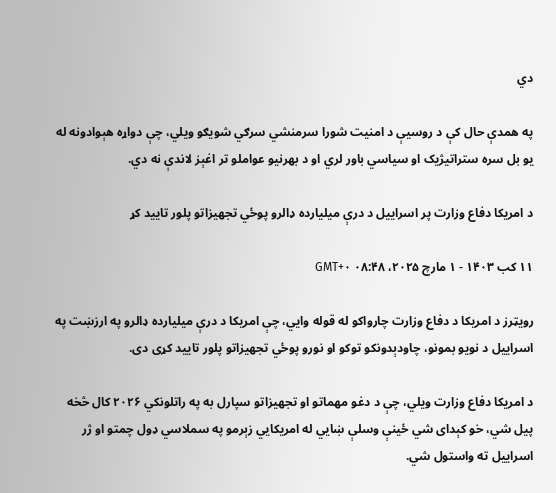دي

په همدې حال کې د روسیې د امنیت شورا سرمنشي سرګي شویګو ویلي، چې دواړه هېوادونه له یو بل سره ستراتیژیک او سیاسي باور لري او د بهرنیو عواملو تر اغېز لاندې نه دي.

د امریکا دفاع وزارت پر اسراییل د درې میلیارده ډالرو پوځي تجهیزاتو پلور تایید کړ

۱۱ کب ۱۴۰۳ - ۱ مارچ ۲۰۲۵، ۰۸:۴۸ GMT+۰

رویټرز د امریکا د دفاع وزارت چارواکو له قوله وایي، چې امریکا د درې میلیارده ډالرو په ارزښت په اسراییل د نویو بمونو، چاودېدونکو توکو او نورو پوځي تجهیزاتو پلور تایید کړی دی.

د امریکا دفاع وزارت ویلي، چې د دغو مهماتو او تجهیزاتو سپارل به په راتلونکي ۲۰۲۶ کال څخه پیل شي، خو کېدای شي ځینې وسلې ښايي له امریکايي زېرمو په سملاسي ډول چمتو او ژر اسراییل ته واستول شي.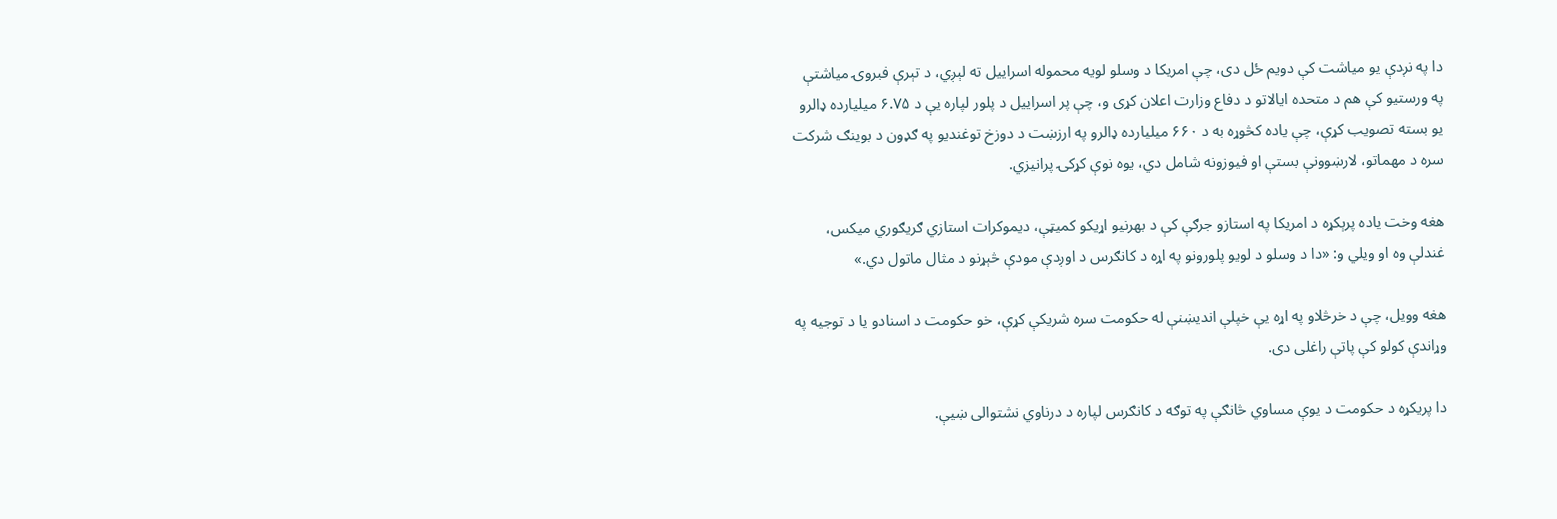دا په نږدې یو میاشت کې دویم ځل دی، چې امریکا د وسلو لویه محموله اسراییل ته لېږي، د تېرې فبروۍ میاشتې په ورستیو کې هم د متحده ایالاتو د دفاع وزارت اعلان کړی و، چې پر اسراییل د پلور لپاره یې د ۶.۷۵ میلیارده ډالرو یو بسته تصویب کړې، چې یاده کڅوړه به د ۶۶۰ میلیارده ډالرو په ارزښت د دوزخ توغندیو په ګډون د بوینګ شرکت سره د مهماتو، لارښوونې بستې او فیوزونه شامل دي، یوه نوې کړکۍ پرانیزي.

هغه وخت یاده پرېکړه د امریکا په استازو جرګې کې د بهرنیو اړیکو کمیټې، دیموکرات استازي ګریګوري میکس، غندلې وه او ویلي و: «دا د وسلو د لویو پلورونو په اړه د کانګرس د اوږدې مودې څېړنو د مثال ماتول دي.»

هغه وویل، چې د خرڅلاو په اړه یې خپلې اندیښنې له حکومت سره شریکې کړې، خو حکومت د اسنادو یا د توجیه په وړاندې کولو کې پاتې راغلی دی.

دا پریکړه د حکومت د یوې مساوي څانګې په توګه د کانګرس لپاره د درناوي نشتوالی ښیې.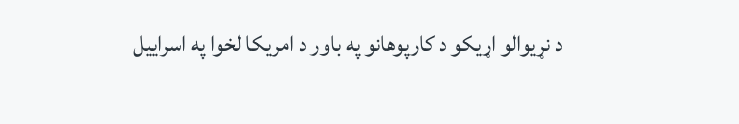د نړیوالو اړیکو د کارپوهانو په باور د امریکا لخوا په اسراییل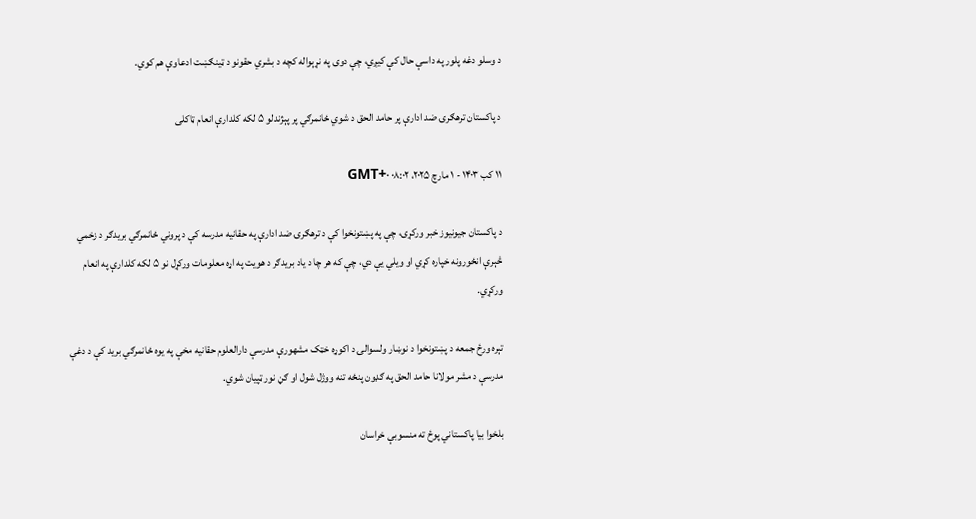د وسلو دغه پلور په داسې حال کې کیږي، چې دوی په نړېواله کچه د بشري حقونو د ټینګښت ادعاوې هم کوي.

د پاکستان ترهګرۍ ضد ادارې پر حامد الحق د شوي ځانمرګي پر پېژندلو ۵ لکه کلدارې انعام ټاکلی

۱۱ کب ۱۴۰۳ - ۱ مارچ ۲۰۲۵، ۰۸:۰۲ GMT+۰

د پاکستان جیونیوز خبر ورکړی، چې په پښتونخوا کې د ترهګرۍ ضد ادارې په حقانیه مدرسه کې د پروني ځانمرګي بریدګر د زخمي څېرې انځورونه خپاره کړي او ویلي یې دي، چې که هر چا د یاد بریدګر د هویت په اړه معلومات ورکړل نو ۵ لکه کلدارې په انعام ورکړي.

تېره ورځ جمعه د پښتونخوا د نوښار ولسوالۍ د اکوړه خټک مشهورې مدرسې دارالعلوم حقانیه مخې په یوه ځانمرګي برید کې د دغې مدرسې د مشر مولانا حامد الحق په ګډون پنځه تنه ووژل شول او ګڼ نور ټپیان شوي.

بلخوا بیا پاکستاني پوځ ته منسوبې خراسان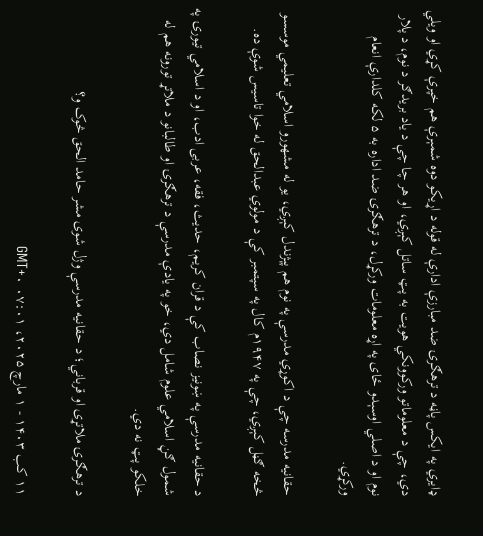ډایري په ایکس پاڼه د ترهګرۍ ضد مبارزې ادارې له قوله د اړیکو دوه شمېرې هم خپرې کړي او ویلي دي، چې د معلوماتو ورکوونکي هویت به پټ ساتل کېږي، او هر چا چې د یاد بریدګر د نوم، د پلار نوم او د اصلي اوسېدو ځای په اړه معلومات ورکړل، د ترهګرۍ ضد اداره به ۵ لکه کلدارې انعام ورکړي.

حقانیه مدرسه چې د اکوړي مدرسې په نوم هم پېژندل کېږي، یو له مشهورو اسلامي تعلیمي موسسو څخه ګڼل کېږي، چې په ۱۹۴۷م کال په سپتمبر کې د مولوي عبدالحق له خوا تاسیس شوې ده.

د حقانیه مدرسې په ښونیز نصاب کې د قران کریم، حدیث، فقه، عربی ادب، او د اسلامي تیورۍ په شمول ګڼ اسلامي علوم شامل دي، خو په یادې مدرسې د ترهګرۍ او طالبانو د ملاتړ تورونه هم له خلکو پټ نه دي.

د ترهګرۍ ملاتړی او قرباني؛‌ د حقانیه مدرسې وژل شوی مشر حامد الحق څوک و؟

۱۱ کب ۱۴۰۳ - ۱ مارچ ۲۰۲۵، ۰۷:۰۱ GMT+۰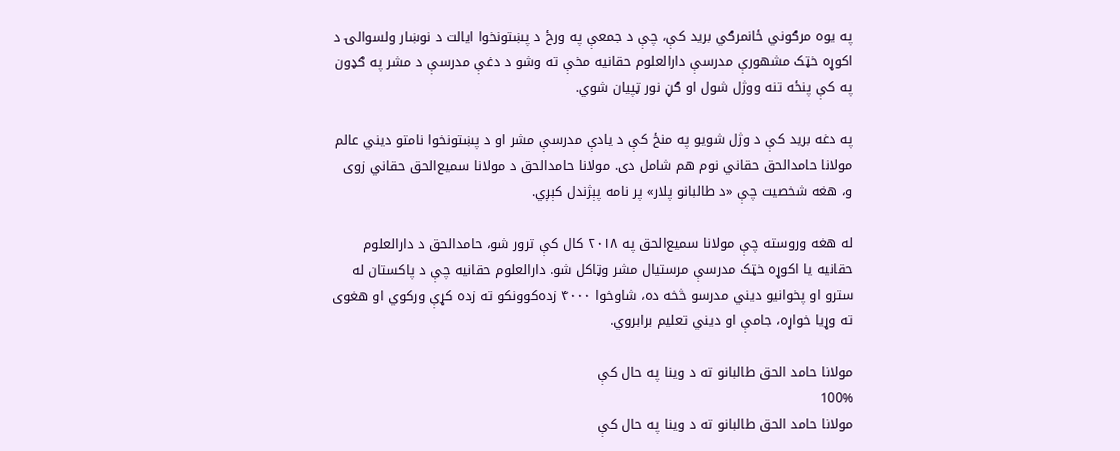په یوه مرګوني ځانمرګي برید کې، چې د جمعې په ورځ د پښتونخوا ایالت د نوښار ولسوالۍ د اکوړه خټک مشهورې مدرسې دارالعلوم حقانیه مخې ته وشو د دغې مدرسې د مشر په ګډون په کې پنځه تنه ووژل شول او ګڼ نور ټپیان شوي.

په دغه برید کې د وژل شویو په منځ کې د یادې مدرسې مشر او د پښتونخوا نامتو دیني عالم مولانا حامدالحق حقاني نوم هم شامل دی. مولانا حامدالحق د مولانا سمیع‌الحق حقاني زوی و، هغه شخصیت چې «د طالبانو پلار» پر نامه پېژندل کېږي.

له هغه وروسته چې مولانا سمیع‌الحق په ۲۰۱۸ کال کې ترور شو، حامدالحق د دارالعلوم حقانیه یا اکوړه خټک مدرسې مرستیال مشر وټاکل شو. دارالعلوم حقانیه چې د پاکستان له سترو او پخوانیو دیني مدرسو څخه ده، شاوخوا ۴۰۰۰ زده‌کوونکو ته زده ‌کړې ورکوي او هغوی ته وړیا خواړه، جامې او دیني تعلیم برابروي.

مولانا حامد الحق طالبانو ته د وینا په حال کې
100%
مولانا حامد الحق طالبانو ته د وینا په حال کې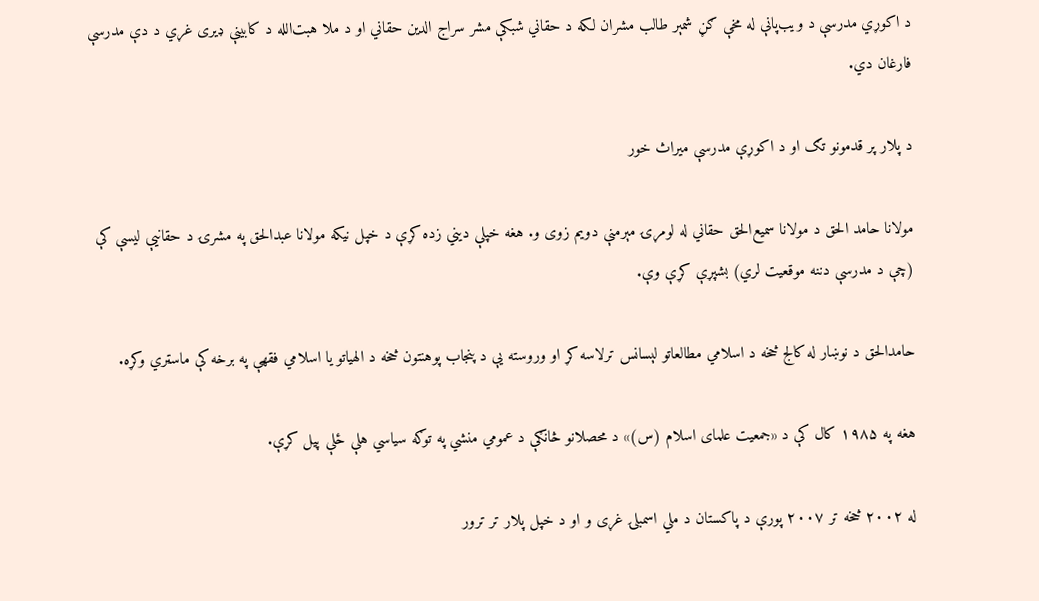د اکوړي مدرسې د ویب‌پانې له مخې ګڼ شمېر طالب مشران لکه د حقاني شبکې مشر سراج الدین حقاني او د ملا هبت‌الله د کابینې ډیری غړي د دې مدرسې فارغان دي.

د پلار پر قدمونو تګ او د اکوړې مدرسې میراث خور

مولانا حامد الحق د مولانا سمیع‌الحق حقاني له لومړۍ مېرمنې دویم زوی و. هغه خپلې دیني زده‌ کړې د خپل نیکه مولانا عبدالحق په مشرۍ د حقانیې لیسې کې (چې د مدرسې دننه موقعیت لري) بشپړې کړې وې.

حامدالحق د نوښار له کالج څخه د اسلامي مطالعاتو لېسانس ترلاسه کړ او وروسته یې د پنجاب پوهنتون څخه د الهیاتو یا اسلامي فقهې په برخه کې ماسټري وکړه.

هغه په ۱۹۸۵ کال کې د «جمعیت علمای اسلام (س)» د محصلانو څانګې د عمومي منشي په توګه سیاسي هلې ځلې پیل کړې.

له ۲۰۰۲ څخه تر ۲۰۰۷ پورې د پاکستان د ملي اسمبلۍ غړی و او د خپل پلار تر ترور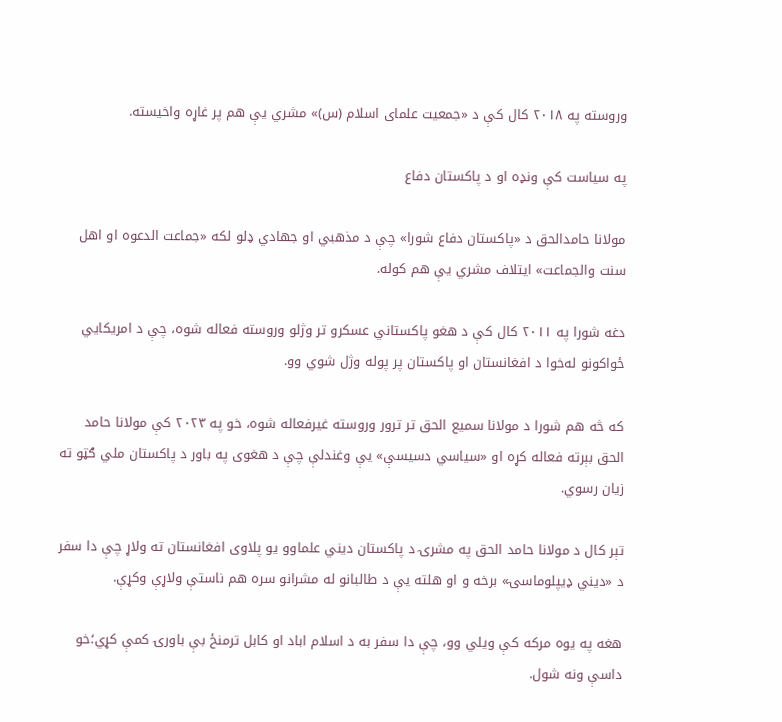وروسته په ۲۰۱۸ کال کې د «جمعیت علمای اسلام (س)» مشري یې هم پر غاړه واخیسته.

په سیاست کې ونډه او د پاکستان دفاع

مولانا حامدالحق د «پاکستان دفاع شورا» چې د مذهبي او جهادي ډلو لکه «جماعت الدعوه او اهل سنت والجماعت» ایتلاف مشري یې هم کوله.

دغه شورا په ۲۰۱۱ کال کې د هغو پاکستاني عسکرو تر وژلو وروسته فعاله شوه، چې د امریکايي ځواکونو له‌خوا د افغانستان او پاکستان پر پوله وژل شوي وو.

که څه هم شورا د مولانا سمیع ‌الحق تر ترور وروسته غیرفعاله شوه، خو په ۲۰۲۳ کې مولانا حامد الحق بېرته فعاله کړه او «سیاسي دسیسې» یې وغندلې چې د هغوی په باور د پاکستان ملي ګټو ته زیان رسوي.

تېر کال د مولانا حامد الحق په مشرۍ د پاکستان دیني علماوو یو پلاوی افغانستان ته ولاړ چې دا سفر د «دیني ډیپلوماسۍ» برخه و او هلته یې د طالبانو له مشرانو سره هم ناستې ولاړې وکړې.

هغه په یوه مرکه کې ویلي وو، چې دا سفر به د اسلام‌ اباد او کابل ترمنځ بې ‌باورۍ کمې کړي؛خو داسې ونه شول.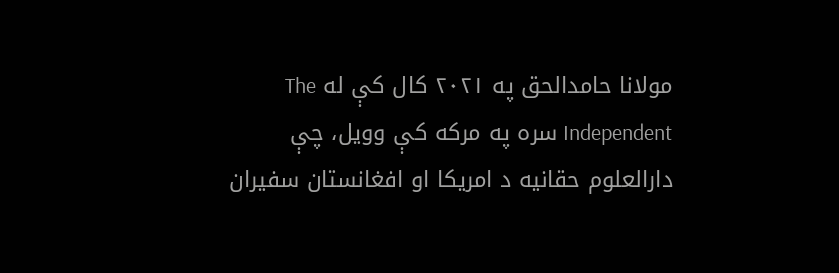مولانا حامدالحق په ۲۰۲۱ کال کې له The Independent سره په مرکه کې وویل، چې دارالعلوم حقانیه د امریکا او افغانستان سفیران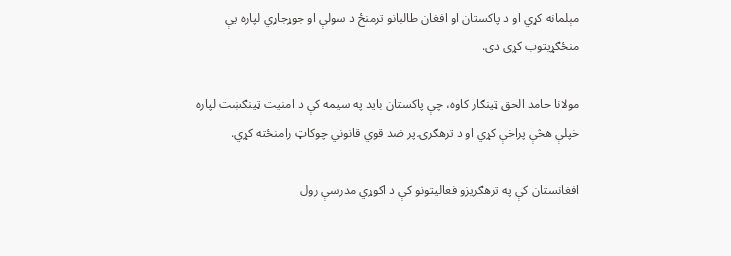مېلمانه کړي او د پاکستان او افغان طالبانو ترمنځ د سولې او جوړجاړي لپاره یې منځګړیتوب کړی دی.

مولانا حامد الحق ټینګار کاوه، چې پاکستان باید په سیمه کې د امنیت ټینګښت لپاره خپلې هڅې پراخې کړي او د ترهګرۍ پر ضد قوي قانوني چوکاټ رامنځته کړي.

افغانستان کې په ترهګریزو فعالیتونو کې د اکوړي مدرسې رول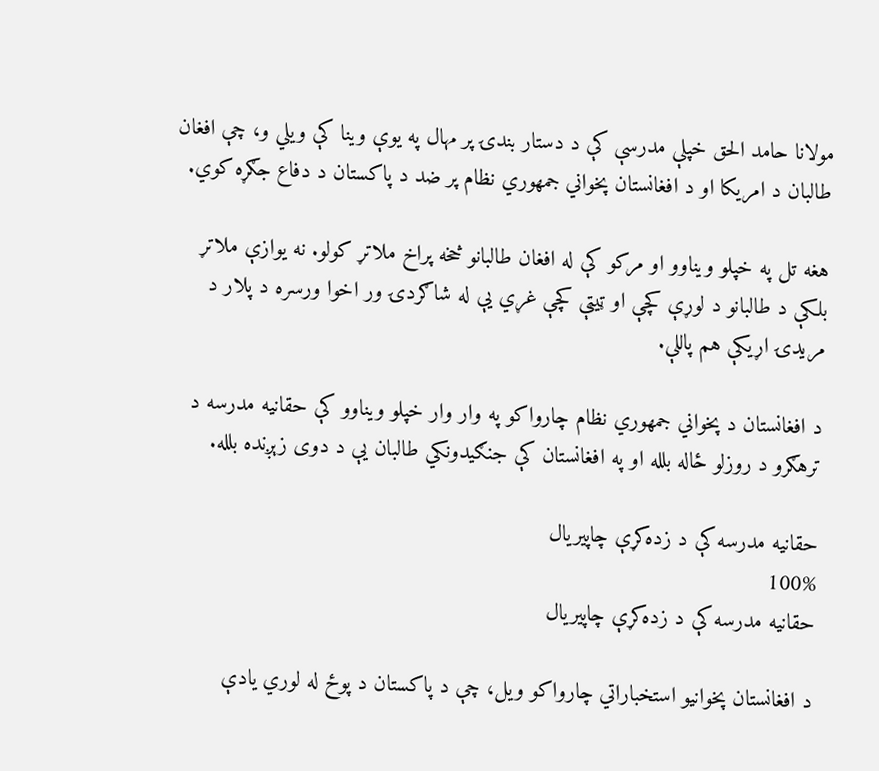مولانا حامد الحق خپلې مدرسې کې د دستار بندۍ پر مهال په یوې وینا کې ویلي و، چې افغان طالبان د امریکا او د افغانستان پخواني جمهوري نظام پر ضد د پاکستان د دفاع جګړه کوي.

هغه تل په خپلو ویناوو او مرکو کې له افغان طالبانو څخه پراخ ملاتړ کولو. نه یوازې ملاتړ بلکې د طالبانو د لوړې کچې او ټیټې کچې غړي یې له شاګردۍ ور اخوا ورسره د پلار د مریدۍ اړیکې هم پاللې.

د افغانستان د پخواني جمهوري نظام چارواکو په وار وار خپلو ویناوو کې حقانیه مدرسه د ترهګرو د روزلو ځاله بلله او په افغانستان کې جنګیدونکي طالبان یې د دوی زېږنده بلله.

حقانیه مدرسه کې د زده‌کړې چاپیریال
100%
حقانیه مدرسه کې د زده‌کړې چاپیریال

د افغانستان پخوانیو استخباراتي چارواکو ویل، چې د‌ پاکستان د پوځ له لوري یادې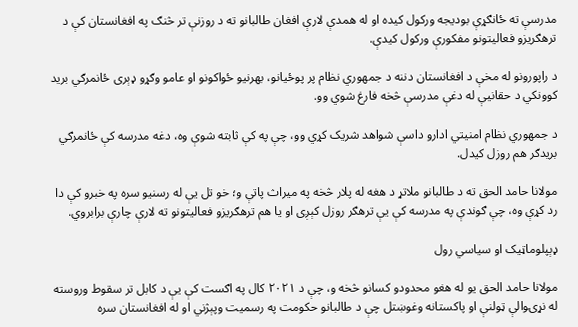مدرسې ته ځانګړې بودیجه ورکول کیده او له همدې لارې افغان طالبانو ته د روزنې تر څنګ په افغانستان کې د ترهګریزو فعالیتونو مفکورې ورکول کیدې.

د راپورونو له مخې د افغانستان دننه د جمهوري نظام پر پوځیانو، بهرنیو ځواکونو او عامو وګړو ډېری ځانمرګي برید کوونکي د حقانیې له دغې مدرسې څخه فارغ شوي وو.

د جمهوري نظام امنیتي ادارو داسې شواهد شریک کړي وو، چې په کې ثابته شوې وه، دغه مدرسه کې ځانمرګي بریدګر هم روزل کیدل.

مولانا حامد الحق ته د طالبانو ملاتړ د هغه له پلار څخه په میراث پاتې و؛ خو تل یې له رسنیو سره په خبرو کې دا رد کړې وه، چې ګوندې په مدرسه کې یې ترهګر روزل کېږی او یا هم ترهګریزو فعالیتونو ته لارې چارې برابروي.

ډېپلوماټیک او سیاسي رول

مولانا حامد الحق یو له هغو محدودو کسانو څخه و، چې د ۲۰۲۱ کال په اګست کې یې د کابل تر سقوط وروسته له نړۍوالې ټولنې او پاکستانه وغوښتل چې د طالبانو حکومت په رسمیت وپېژني او له افغانستان سره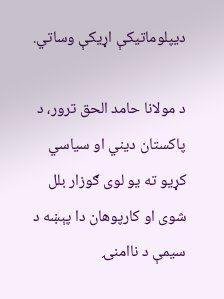ديپلوماتیکې اړیکې وساتي.

د مولانا حامد الحق ترور، د پاکستان دیني او سیاسي کړیو ته یو لوی ګوزار بلل شوی او کارپوهان دا پېښه د سیمې د ناامنۍ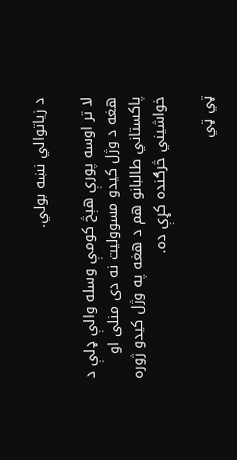د زیاتوالي نښه بولي.

لا تر اوسه پورې هېڅ کومې وسله والې ډلې د هغه د وژل کیدو مسوولیت نه دی منلی او پاکستاني طالبانو هم د هغه په وژل کیدو ژوره خواشیني څرګنده کړې ده.

ټي ټي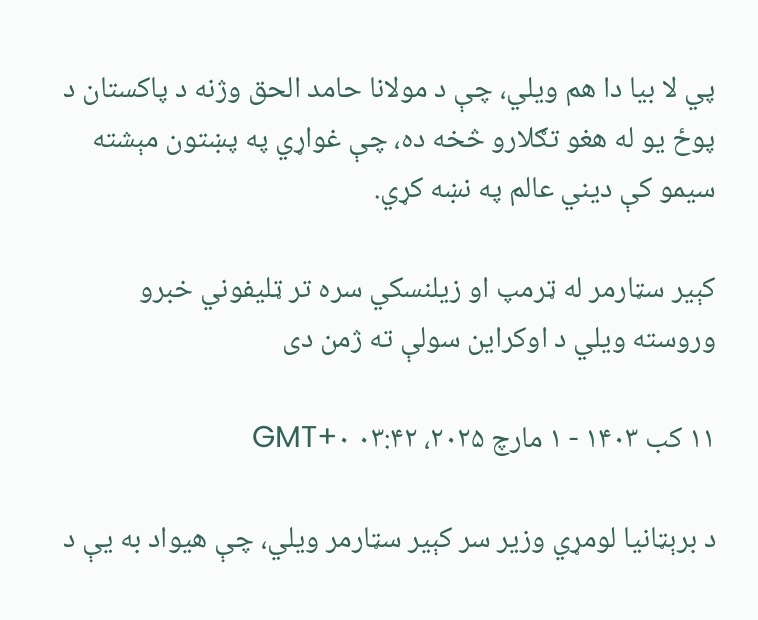پي لا بیا دا هم ویلي، چې د مولانا حامد الحق وژنه د پاکستان د پوځ یو له هغو تګلارو څخه ده، چې غواړي په پښتون مېشته سیمو کې دیني عالم په نښه کړي.

کېیر سټارمر له ټرمپ او زیلنسکي سره تر ټلیفوني خبرو وروسته ویلي د اوکراین سولې ته ژمن دی

۱۱ کب ۱۴۰۳ - ۱ مارچ ۲۰۲۵، ۰۳:۴۲ GMT+۰

د برېټانیا لومړي وزیر سر کېیر سټارمر ویلي، چې هیواد به یې د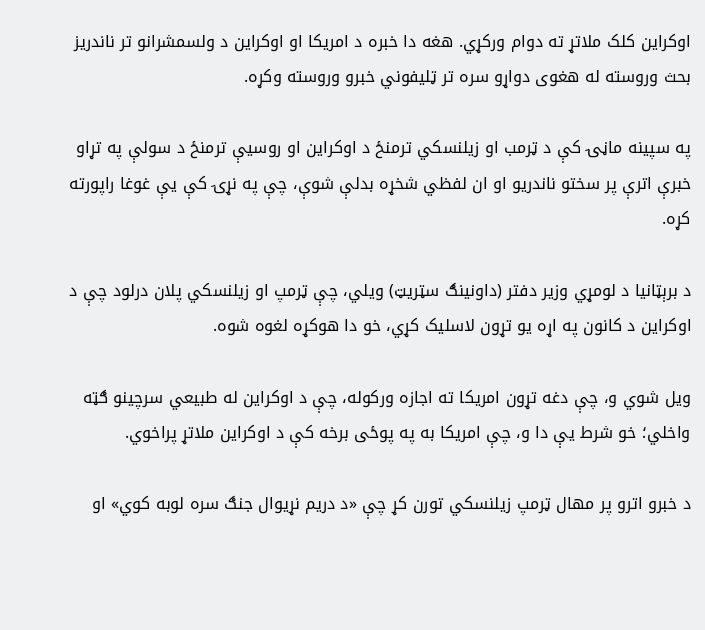اوکراین کلک ملاتړ ته دوام ورکړي. هغه دا خبره د امریکا او اوکراین د ولسمشرانو تر ناندریز بحث وروسته له هغوی دواړو سره تر ټلیفوني خبرو وروسته وکړه.

په سپینه ماڼۍ کې د ټرمب او زیلنسکي ترمنځ د اوکراین او روسیې ترمنځ د سولې په تړاو خبرې اترې پر سختو ناندریو او ان لفظي شخړه بدلې شوې، چې په نړۍ کې یې غوغا راپورته کړه.

د برېټانیا د لومړي وزیر دفتر (داونینګ سټریټ) ویلي، چې ټرمپ او زیلنسکي پلان درلود چې د اوکراین د کانون په اړه یو تړون لاسلیک کړي، خو دا هوکړه لغوه شوه.

ویل شوي و، چې دغه تړون امریکا ته اجازه ورکوله، چې د اوکراین له طبیعي سرچینو ګټه واخلي؛ خو شرط یې دا و، چې امریکا به په پوځی برخه کې د اوکراین ملاتړ پراخوي.

د خبرو اترو پر مهال ټرمپ زیلنسکي تورن کړ چې «د دریم نړیوال جنګ سره لوبه کوي» او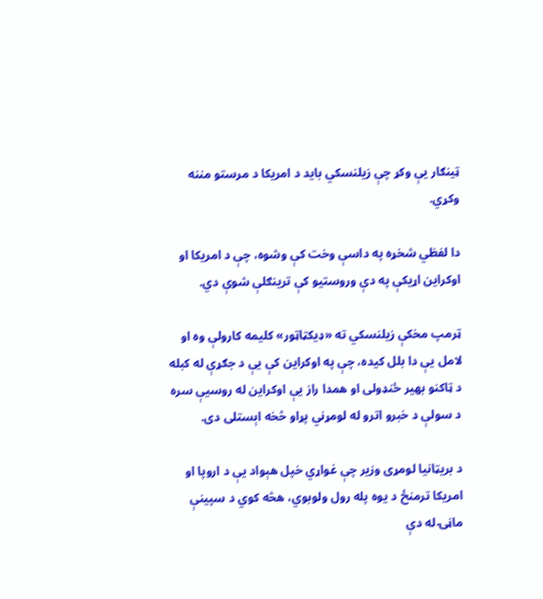ټینګار یې وکړ چې زیلنسکي باید د امریکا د مرستو مننه وکړي.

دا لفظي شخړه په داسې وخت کې وشوه، چې د امریکا او اوکراین اړیکې په دې وروستیو کې ترینګلې شوې دي.

ټرمپ مخکې زیلنسکي ته «ډیکټاټور» کلیمه کارولې وه او لامل یې دا بلل کیده، چې په اوکراین کې یې د جګړې له کبله د ټاکنو بهیر ځنډولی او همدا راز یې اوکراین له روسیې سره د سولې د خبرو اترو له لومړني پړاو څخه اېستلی دی.

د بریټانیا لومړی وزیر چې غواړي خپل هېواد یې د اروپا او امریکا ترمنځ د یوه پله رول ولوبوي، هڅه کوي د سپینې ماڼۍ له دې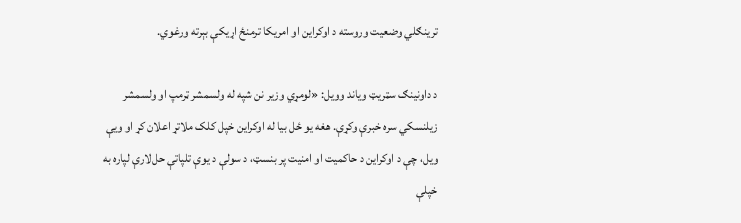ترینګلي وضعیت وروسته د اوکراین او امریکا ترمنځ اړیکې بېرته ورغوي.

د داونینګ سټریټ ویاند وویل: «لومړي وزیر نن شپه له ولسمشر ټرمپ او ولسمشر زیلنسکي سره خبرې وکړې. هغه یو ځل بیا له اوکراین خپل کلک ملاتړ اعلان کړ او ویې ویل، چې د اوکراین د حاکمیت او امنیت پر بنسټ، د سولې د یوې تلپاتې حل‌لارې لپاره به خپلې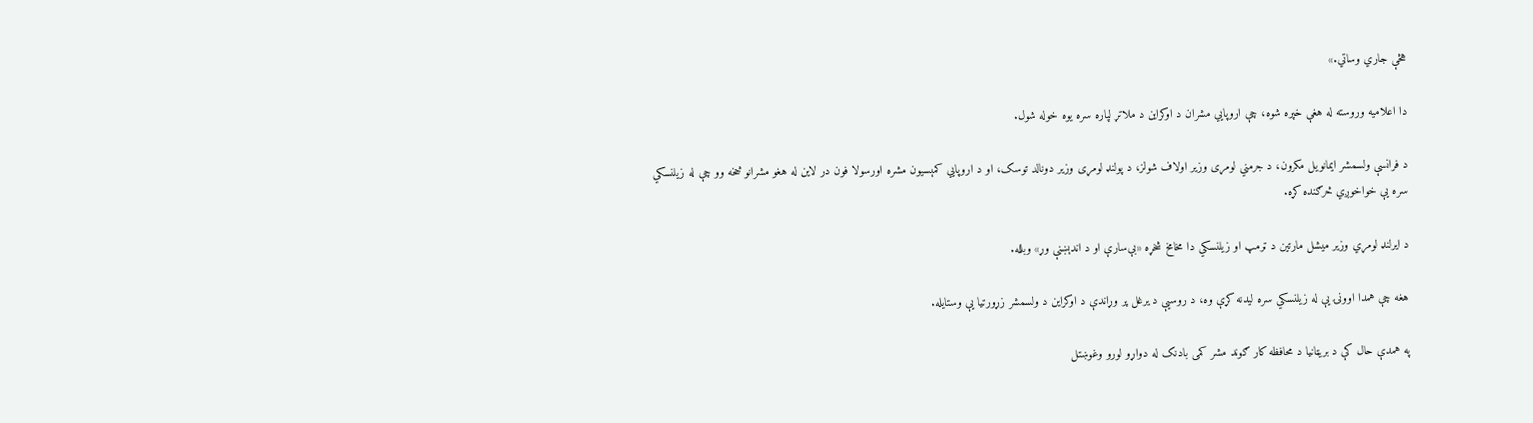هڅې جاري وساتي.»

دا اعلامیه وروسته له هغې خپره شوه، چې اروپايي مشران د اوکراین د ملاتړ لپاره سره یوه خوله شول.

د فرانسې ولسمشر ایمانویل مکرون، د جرمني لومړی وزیر اولاف شولز، د پولنډ لومړی وزیر دونالد توسک، او د اروپايي کمېسیون مشره اورسولا فون در لاین له هغو مشرانو څخه وو چې له زیلنسکي سره یې خواخوږي څرګنده کړه.

د ایرلنډ لومړي وزیر میشل مارتین د ټرمپ او زیلنسکي دا مخامخ شخړه «بې‌سارې او د اندېښنې وړ» وبلله.

هغه چې همدا اوونۍ یې له زیلنسکي سره لیدنه کړې وه، د روسیې د یرغل پر وړاندې د اوکراین د ولسمشر زړورتیا یې وستایله.

په همدې حال کې د بریټانیا د محافظه‌ کار ګوند مشر کمی بادنک له دواړو لورو وغوښتل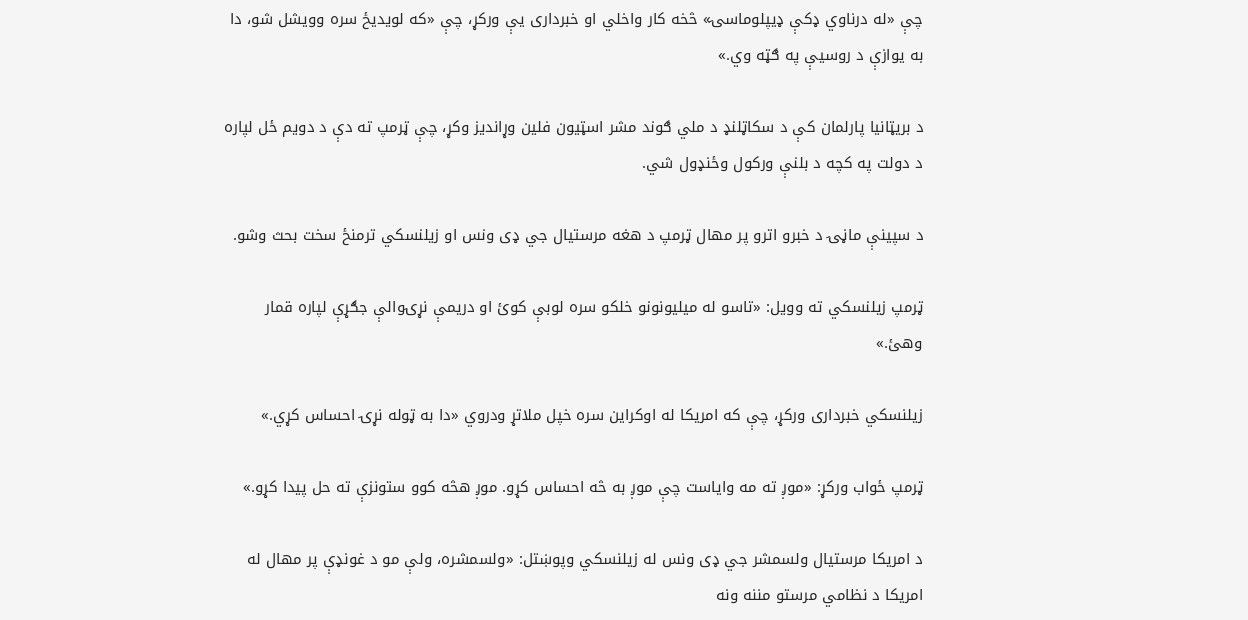چې «له درناوي ډکې ډیپلوماسۍ» څخه کار واخلي او خبرداری یې ورکړ، چې «که لویدیځ سره وویشل شو، دا به یوازې د روسیې په ګټه وي.»

د بریټانیا پارلمان کې د سکاټلنډ د ملي ګوند مشر اسټیون فلین وړاندیز وکړ، چې ټرمپ ته دې د دویم ځل لپاره د دولت په کچه د بلنې ورکول وځنډول شي.

د سپینې ماڼۍ د خبرو اترو پر مهال ټرمپ د هغه مرستیال جي ډی ونس او زیلنسکي ترمنځ سخت بحث وشو.

ټرمپ زیلنسکي ته وویل: «تاسو له میلیونونو خلکو سره لوبې کوئ او دریمې نړۍوالې جګړې لپاره قمار وهئ.»

زیلنسکي خبرداری ورکړ، چې که امریکا له اوکراین سره خپل ملاتړ ودروي «دا به ټوله نړۍ احساس کړي.»

ټرمپ ځواب ورکړ: «موږ ته مه وایاست چې موږ به څه احساس کړو. موږ هڅه کوو ستونزې ته حل پیدا کړو.»

د امریکا مرستیال ولسمشر جي ډی ونس له زیلنسکي وپوښتل: «ولسمشره، ولې مو د غونډې پر مهال له امریکا د نظامي مرستو مننه ونه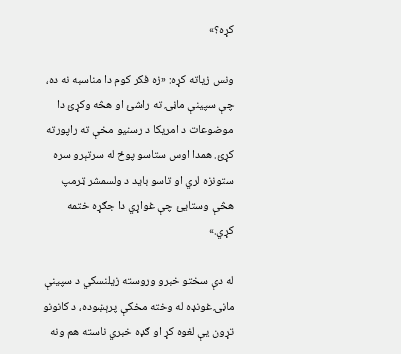کړه؟»

ونس زیاته کړه: «زه فکر کوم دا مناسبه نه ده، چې سپینې ماڼۍ ته راشئ او هڅه وکړئ دا موضوعات د امریکا د رسنیو مخې ته راپورته کړئ. همدا اوس ستاسو پوځ له سرتېرو سره ستونزه لري او تاسو باید د ولسمشر ټرمپ هڅې وستایئ چې غواړي دا جګړه ختمه کړي.»

له دې سختو خبرو وروسته زیلنسکي د سپینې ماڼۍ غونډه له وخته مخکې پرېښوده، د کانونو تړون یې لغوه کړ او ګډه خبري ناسته هم ونه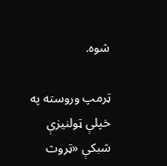شوه.

ټرمپ وروسته په خپلې ټولنیزې شبکې «ټروث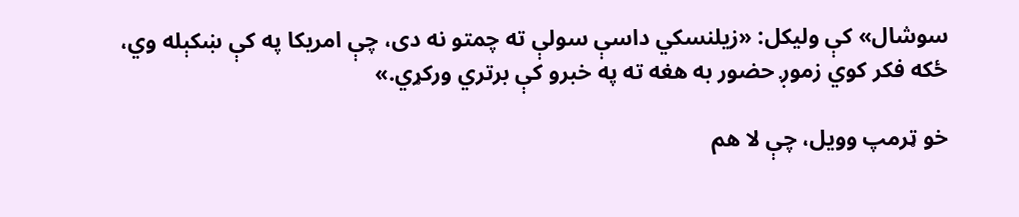سوشال» کې ولیکل: «زیلنسکي داسې سولې ته چمتو نه دی، چې امریکا په کې ښکېله وي، ځکه فکر کوي زموږ حضور به هغه ته په خبرو کې برتري ورکړي.»

خو ټرمپ وویل، چې لا هم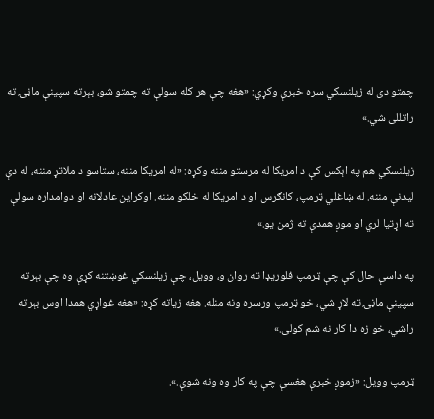چمتو دی له زیلنسکي سره خبرې وکړي: «هغه چې هر کله سولې ته چمتو شو، بېرته سپینې ماڼۍ ته راتللی شي.»

زیلنسکي هم په اېکس کې د امریکا له مرستو مننه وکړه: «له امریکا مننه، ستاسو د ملاتړ مننه، له دې لیدنې مننه. له ښاغلي ټرمپ، کانګرس او د امریکا له خلکو مننه. اوکراین عادلانه او دوامداره سولې ته اړتیا لري او موږ همدې ته ژمن یو.»

په داسې حال کې چې ټرمپ فلوریډا ته روان و، وویل، چې زیلنسکي غوښتنه کړې وه چې بېرته سپینې ماڼۍ ته لاړ شي، خو ټرمپ ورسره ونه منله. هغه زیاته کړه: «هغه غواړي همدا اوس بېرته راشي، خو زه دا کار نه شم کولی.»

ټرمپ وویل: «زموږ خبرې هغسې چې په کار وه ونه شوې.».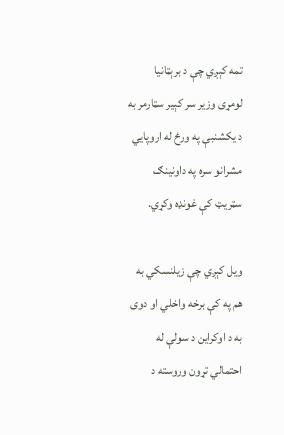تمه کېږي چې د برېټانیا لومړی وزیر سر کېیر سټارمر به د یکشنبې په ورځ له اروپايي مشرانو سره په داونینګ سټریټ کې غونډه وکړي.

ویل کېږي چې زیلنسکي به هم په کې برخه واخلي او دوی به د اوکراین د سولې له احتمالي تړون وروسته د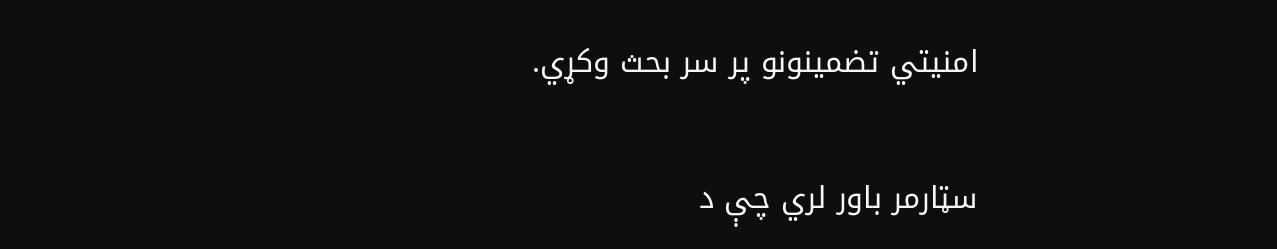امنیتي تضمینونو پر سر بحث وکړي.

سټارمر باور لري چې د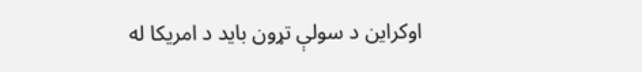اوکراین د سولې تړون باید د امریکا له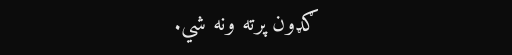ګډون پرته ونه شي.